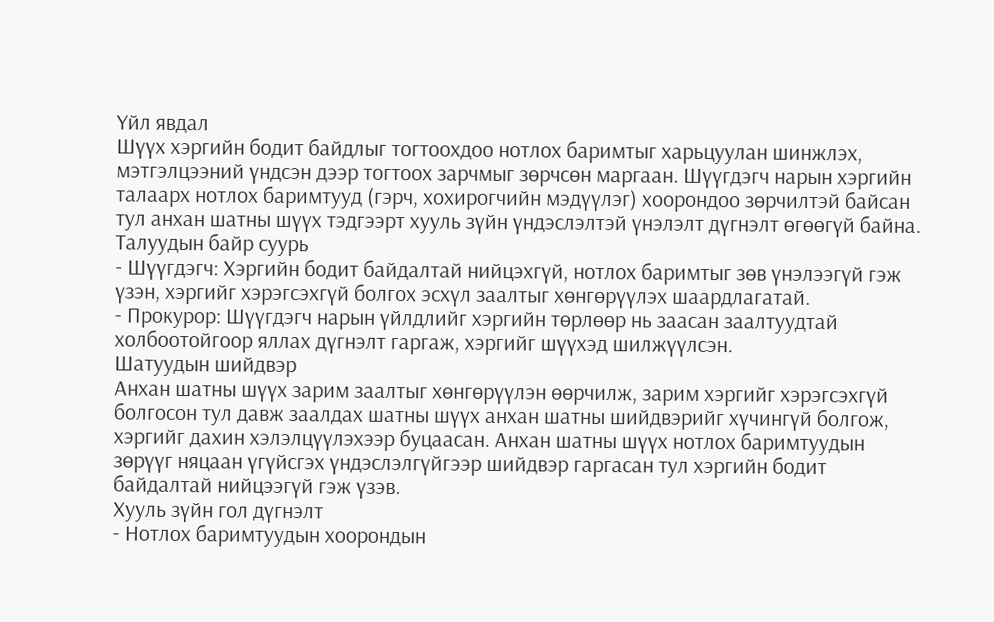Үйл явдал
Шүүх хэргийн бодит байдлыг тогтоохдоо нотлох баримтыг харьцуулан шинжлэх, мэтгэлцээний үндсэн дээр тогтоох зарчмыг зөрчсөн маргаан. Шүүгдэгч нарын хэргийн талаарх нотлох баримтууд (гэрч, хохирогчийн мэдүүлэг) хоорондоо зөрчилтэй байсан тул анхан шатны шүүх тэдгээрт хууль зүйн үндэслэлтэй үнэлэлт дүгнэлт өгөөгүй байна.
Талуудын байр суурь
- Шүүгдэгч: Хэргийн бодит байдалтай нийцэхгүй, нотлох баримтыг зөв үнэлээгүй гэж үзэн, хэргийг хэрэгсэхгүй болгох эсхүл заалтыг хөнгөрүүлэх шаардлагатай.
- Прокурор: Шүүгдэгч нарын үйлдлийг хэргийн төрлөөр нь заасан заалтуудтай холбоотойгоор яллах дүгнэлт гаргаж, хэргийг шүүхэд шилжүүлсэн.
Шатуудын шийдвэр
Анхан шатны шүүх зарим заалтыг хөнгөрүүлэн өөрчилж, зарим хэргийг хэрэгсэхгүй болгосон тул давж заалдах шатны шүүх анхан шатны шийдвэрийг хүчингүй болгож, хэргийг дахин хэлэлцүүлэхээр буцаасан. Анхан шатны шүүх нотлох баримтуудын зөрүүг няцаан үгүйсгэх үндэслэлгүйгээр шийдвэр гаргасан тул хэргийн бодит байдалтай нийцээгүй гэж үзэв.
Хууль зүйн гол дүгнэлт
- Нотлох баримтуудын хоорондын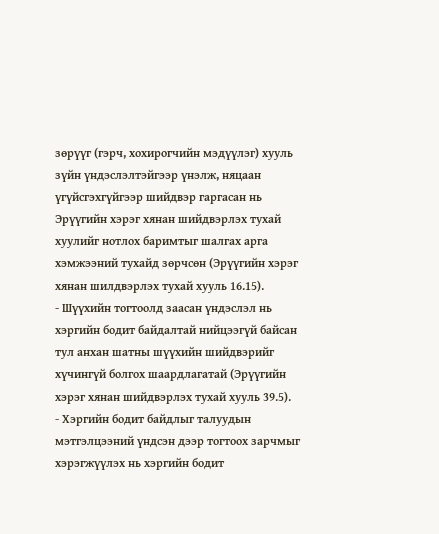зөрүүг (гэрч, хохирогчийн мэдүүлэг) хууль зүйн үндэслэлтэйгээр үнэлж, няцаан үгүйсгэхгүйгээр шийдвэр гаргасан нь Эрүүгийн хэрэг хянан шийдвэрлэх тухай хуулийг нотлох баримтыг шалгах арга хэмжээний тухайд зөрчсөн (Эрүүгийн хэрэг хянан шилдвэрлэх тухай хууль 16.15).
- Шүүхийн тогтоолд заасан үндэслэл нь хэргийн бодит байдалтай нийцээгүй байсан тул анхан шатны шүүхийн шийдвэрийг хүчингүй болгох шаардлагатай (Эрүүгийн хэрэг хянан шийдвэрлэх тухай хууль 39.5).
- Хэргийн бодит байдлыг талуудын мэтгэлцээний үндсэн дээр тогтоох зарчмыг хэрэгжүүлэх нь хэргийн бодит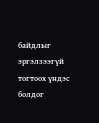байдлыг эргэлзээгүй тогтоох үндэс болдог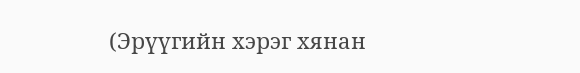(Эрүүгийн хэрэг хянан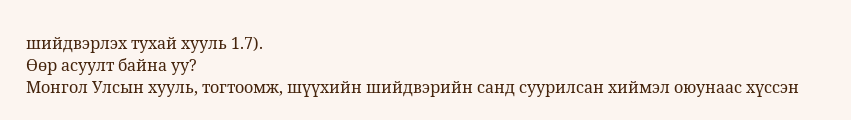шийдвэрлэх тухай хууль 1.7).
Өөр асуулт байна уу?
Монгол Улсын хууль, тогтоомж, шүүхийн шийдвэрийн санд суурилсан хиймэл оюунаас хүссэн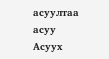асуултаа асуу
Асуух